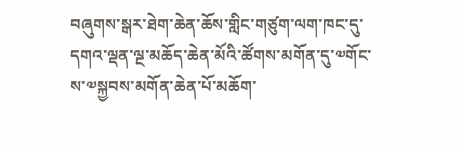བཞུགས་སྒར་ཐེག་ཆེན་ཆོས་གླིང་གཙུག་ལག་ཁང་དུ་དགའ་ལྡན་ལྔ་མཆོད་ཆེན་མོའི་ཚོགས་མགོན་དུ་༧གོང་ས་༧སྐྱབས་མགོན་ཆེན་པོ་མཆོག་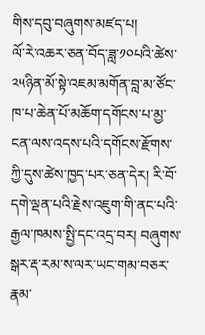གིས་དབུ་བཞུགས་མཛད་པ།
ལོ་རེ་འཆར་ཅན་བོད་ཟླ་༡༠པའི་ཚེས་༢༥ཉིན་མོ་སྟེ་འཇམ་མགོན་བླ་མ་ཙོང་ཁ་པ་ཆེན་པོ་མཆོག་དགོངས་པ་མྱ་ངན་ལས་འདས་པའི་དགོངས་རྫོགས་ཀྱི་དུས་ཚེས་ཁྱད་པར་ཅན་དེར། རི་བོ་དགེ་ལྡན་པའི་རྗེས་འཇུག་གི་ནང་པའི་རྒྱལ་ཁམས་སྤྱི་དང་འདྲ་བར། བཞུགས་སྒར་རྡ་རམ་ས་ལར་ཡང་གམ་བཅར་རྣམ་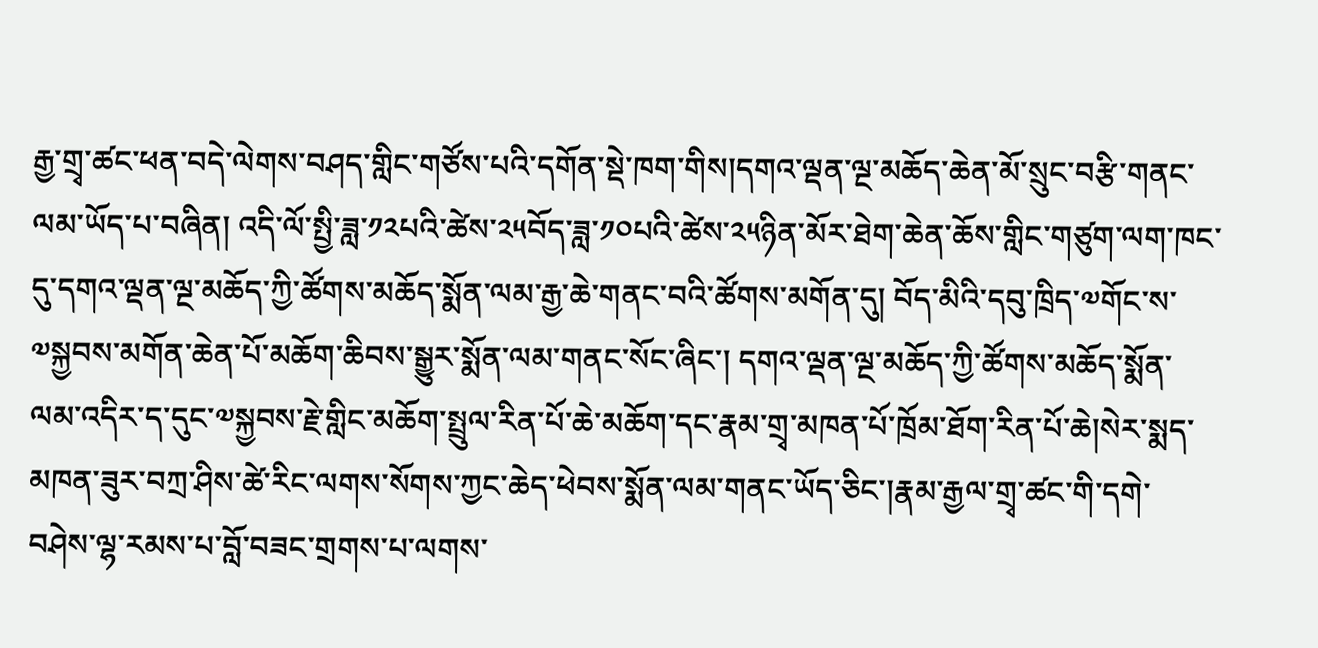རྒྱ་གྲྭ་ཚང་ཕན་བདེ་ལེགས་བཤད་གླིང་གཙོས་པའི་དགོན་སྡེ་ཁག་གིས།དགའ་ལྡན་ལྔ་མཆོད་ཆེན་མོ་སྲུང་བརྩི་གནང་ལམ་ཡོད་པ་བཞིན། འདི་ལོ་སྤྱི་ཟླ་༡༢པའི་ཚེས་༢༥བོད་ཟླ་༡༠པའི་ཚེས་༢༥ཉིན་མོར་ཐེག་ཆེན་ཆོས་གླིང་གཙུག་ལག་ཁང་དུ་དགའ་ལྡན་ལྔ་མཆོད་ཀྱི་ཚོགས་མཆོད་སྨོན་ལམ་རྒྱ་ཆེ་གནང་བའི་ཚོགས་མགོན་དུ། བོད་མིའི་དབུ་ཁྲིད་༧གོང་ས་༧སྐྱབས་མགོན་ཆེན་པོ་མཆོག་ཆིབས་སྒྱུར་སྨོན་ལམ་གནང་སོང་ཞིང་། དགའ་ལྡན་ལྔ་མཆོད་ཀྱི་ཚོགས་མཆོད་སྨོན་ལམ་འདིར་ད་དུང་༧སྐྱབས་རྗེ་གླིང་མཆོག་སྤྲུལ་རིན་པོ་ཆེ་མཆོག་དང་རྣམ་གྲྭ་མཁན་པོ་ཁྲོམ་ཐོག་རིན་པོ་ཆེ།སེར་སྨད་མཁན་ཟུར་བཀྲ་ཤིས་ཚེ་རིང་ལགས་སོགས་ཀྱང་ཆེད་ཕེབས་སྨོན་ལམ་གནང་ཡོད་ཅིང་།རྣམ་རྒྱལ་གྲྭ་ཚང་གི་དགེ་བཤེས་ལྷ་རམས་པ་བློ་བཟང་གྲགས་པ་ལགས་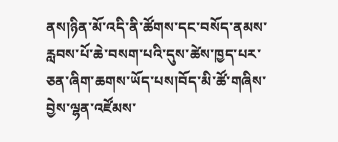ནས།ཉིན་མོ་འདི་ནི་ཚོགས་དང་བསོད་ནམས་རླབས་པོ་ཆེ་བསག་པའི་དུས་ཚེས་ཁྱད་པར་ཅན་ཞིག་ཆགས་ཡོད་པས།བོད་མི་ཚོ་གཞིས་བྱེས་ལྷན་འཛོམས་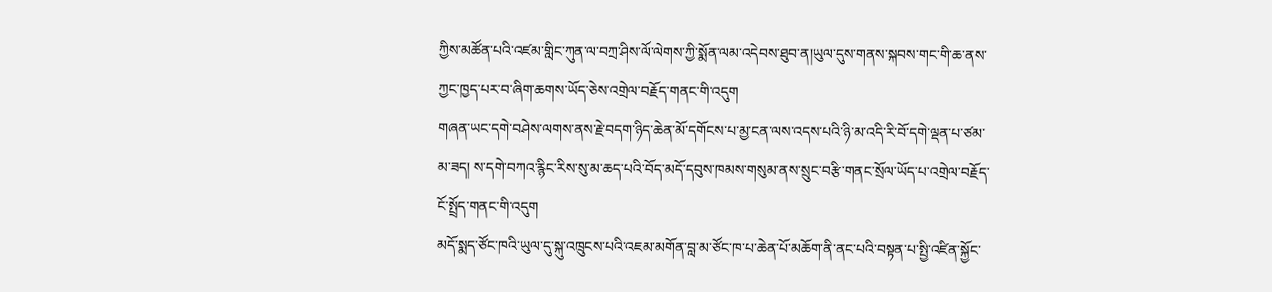ཀྱིས་མཚོན་པའི་འཛམ་གླིང་ཀུན་ལ་བཀྲ་ཤིས་ལོ་ལེགས་ཀྱི་སྨོན་ལམ་འདེབས་ཐུབ་ན།ཡུལ་དུས་གནས་སྐབས་གང་གི་ཆ་ནས་ཀྱང་ཁྱད་པར་བ་ཞིག་ཆགས་ཡོད་ཅེས་འགྲེལ་བརྗོད་གནང་གི་འདུག
གཞན་ཡང་དགེ་བཤེས་ལགས་ནས་རྗེ་བདག་ཉིད་ཆེན་མོ་དགོངས་པ་མྱ་ངན་ལས་འདས་པའི་ཉི་མ་འདི་རི་བོ་དགེ་ལྡན་པ་ཙམ་མ་ཟད། ས་དགེ་བཀའ་རྙིང་རིས་སུ་མ་ཆད་པའི་བོད་མདོ་དབུས་ཁམས་གསུམ་ནས་སྲུང་བརྩི་གནང་སྲོལ་ཡོད་པ་འགྲེལ་བརྗོད་ངོ་སྤྲོད་གནང་གི་འདུག
མདོ་སྨད་ཙོང་ཁའི་ཡུལ་དུ་སྐུ་འཁྲུངས་པའི་འཇམ་མགོན་བླ་མ་ཙོང་ཁ་པ་ཆེན་པོ་མཆོག་ནི་ནང་པའི་བསྟན་པ་སྤྱི་འཛིན་སྐྱོང་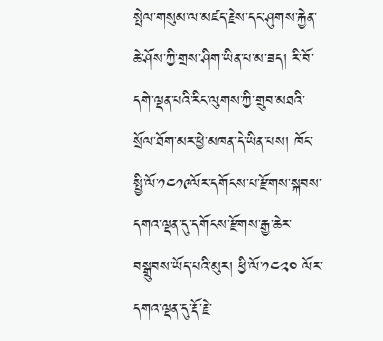སྤེལ་གསུམ་ལ་མཛད་རྗེས་དང་ཤུགས་རྐྱེན་ཆེ་ཤོས་ཀྱི་གྲས་ཤིག་ཡིན་པ་མ་ཟད། རི་བོ་དགེ་ལྡན་པའི་རིང་ལུགས་ཀྱི་གྲུབ་མཐའི་སྲོལ་ཐོག་མར་ཕྱེ་མཁན་དེ་ཡིན་པས། ཁོང་སྤྱི་ལོ་༡༤༡༩ལོར་དགོངས་པ་རྫོགས་སྐབས་དགའ་ལྡན་དུ་དགོངས་རྫོགས་རྒྱ་ཆེར་བསྒྲུབས་ཡོད་པའི་མུར། ཕྱི་ལོ་༡༤༢༠ ལོར་དགའ་ལྡན་དུ་རྡོ་རྗེ་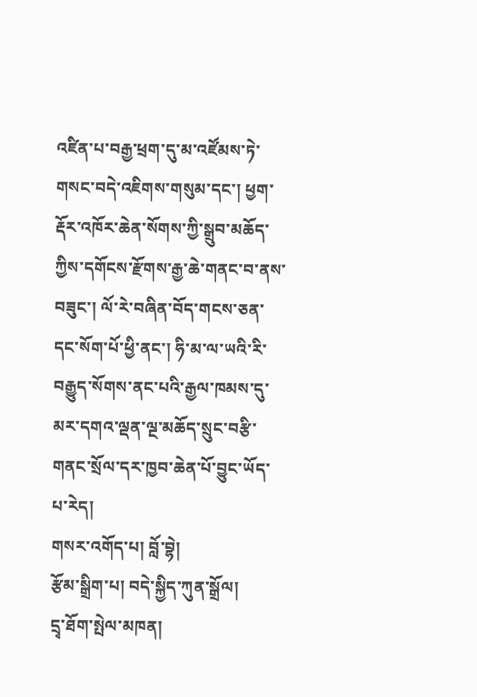འཛིན་པ་བརྒྱ་ཕྲག་དུ་མ་འཛོམས་ཏེ་གསང་བདེ་འཇིགས་གསུམ་དང་། ཕྱག་རྡོར་འཁོར་ཆེན་སོགས་ཀྱི་སྒྲུབ་མཆོད་ཀྱིས་དགོངས་རྫོགས་རྒྱ་ཆེ་གནང་བ་ནས་བཟུང་། ལོ་རེ་བཞིན་བོད་གངས་ཅན་དང་སོག་པོ་ཕྱི་ནང་། ཧི་མ་ལ་ཡའི་རི་བརྒྱུད་སོགས་ནང་པའི་རྒྱལ་ཁམས་དུ་མར་དགའ་ལྡན་ལྔ་མཆོད་སྲུང་བརྩི་གནང་སྲོལ་དར་ཁྱབ་ཆེན་པོ་བྱུང་ཡོད་པ་རེད།
གསར་འགོད་པ། བློ་བྷེ།
རྩོམ་སྒྲིག་པ། བདེ་སྐྱིད་ཀུན་སྒྲོལ།
དྲྭ་ཐོག་སྤེལ་མཁན།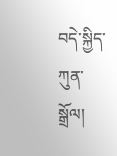བདེ་སྐྱིད་ཀུན་སྒྲོལ།